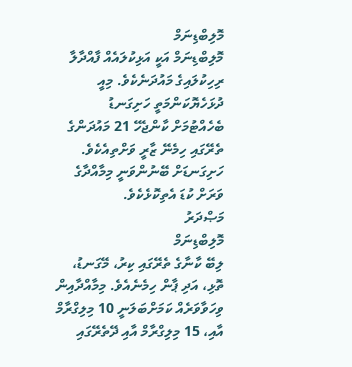މޮލިބްޑިނަމް
މޮލިބްޑިނަމް އަކީ އަޅިކުލައެއް ފާއްދާލާ ރިހިކުލައިގެ މައުދަނެކެވެ. މިއީ ދުޅަހެޔޮކަންމަތީ ހަށިގަނޑު ބެހެއްޓުމަށް ކާންޖެހޭ 21 މައުދަންގެ ތެރޭގައި ހިމެނޭ ޒާރީ ވަށްތިއެކެވެ. ހަށިގަނޑަށް ބޭނުންވަނީ މިމާއްދާގެ ވަރަށް ކުޑަ އެތިކޮޅެކެވެ.
މަޞްދަރު
މޮލިބްޑިނަމް
ލިބޭ ކާނާގެ ތެރޭގައި ކިރު، މޭގަނޑު، ތޮޅި، އަދި ޕާން ހިމެނެއެވެ. މިމާއްދާއިން
ވިހަވާވަރެއް ކަމަށްބަލަނީ 10 މިލިގްރާމް އާއި، 15 މިލިގްރާމް އާއި ދޭތެރޭގައި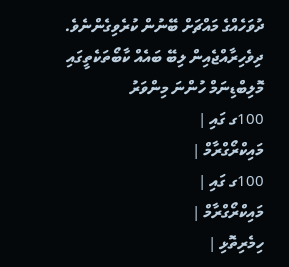ދުވަހެއްގެ މައްޗަށް ބޭނުން ކުރެވިގެންނެވެ.
ދިވެހިރާއްޖެއިން ލިބޭ ބައެއް ކާބޯތަކެތީގައި މޮލިބްޑިނަމް ހުންނަ މިންވަރު
100ގ ގައި |
މައިކްރޯގްރާމް |
100ގ ގައި |
މައިކްރޯގްރާމް |
ހިމެރިތޮޅި |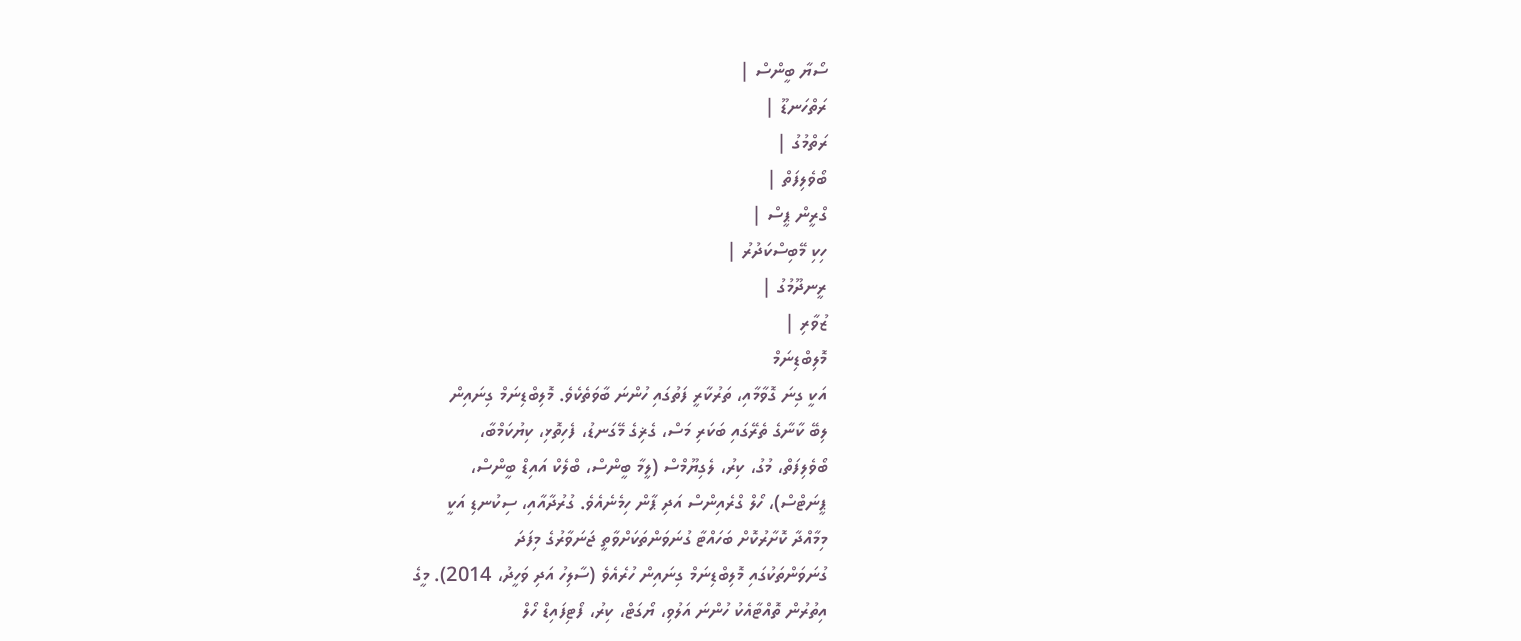ސޯޔާ ބީންސް |
ރަތްހަނޑޫ |
ރަތްމުގު |
ބޯވެލިފަތް |
ގްރީން ޕީސް |
ހިކި މޭބިސްކަދުރު |
ރީނދޫމުގު |
ޒުވާރި |
މޮލިބްޑިނަމް
އަކީ ގިނަ ގޮވާމާއި، ތަރުކާރީ ފަތުގައި ހުންނަ ބާވަތެކެވެ. މޮލިބްޑިނަމް ގިނައިން
ލިބޭ ކާނާގެ ތެރޭގައި ބަކަރި މަސް، ގެޜިގެ މޭގަނޑު، ފެހިތޮޅި، ކިޔުކަމްބާ،
ބޯވެލިފަތް، މުގު، ކިރު، ލެގިޔޫމްސް (ލީމާ ބީންސް، ބްލެކް އައިޑް ބީންސް،
ޕީނަޓްސް)، ހޯލް ގްރެއިންސް އަދި ޕާން ހިމެނެއެވެ. ގުރުދާއާއި، ސިކުނޑި އަކީ
މިމާއްދާ ކޮށާރުކޮށް ބަހައްޓާ ގުނަވަންތަކަށްވާތީ ޖަނަވާރުގެ މިފަދަ
ގުނަވަންތަކުގައި މޮލިބްޑިނަމް ގިނައިން ހުރެއެވެ (ސާލިހު އަދި ވަހީދު، 2014). މީގެ
އިތުރުން ތޮއްޓާއެކު ހުންނަ އަލުވި، ޔޯގަޓް، ކިރު، ފޯޓިފައިޑް ހޯލް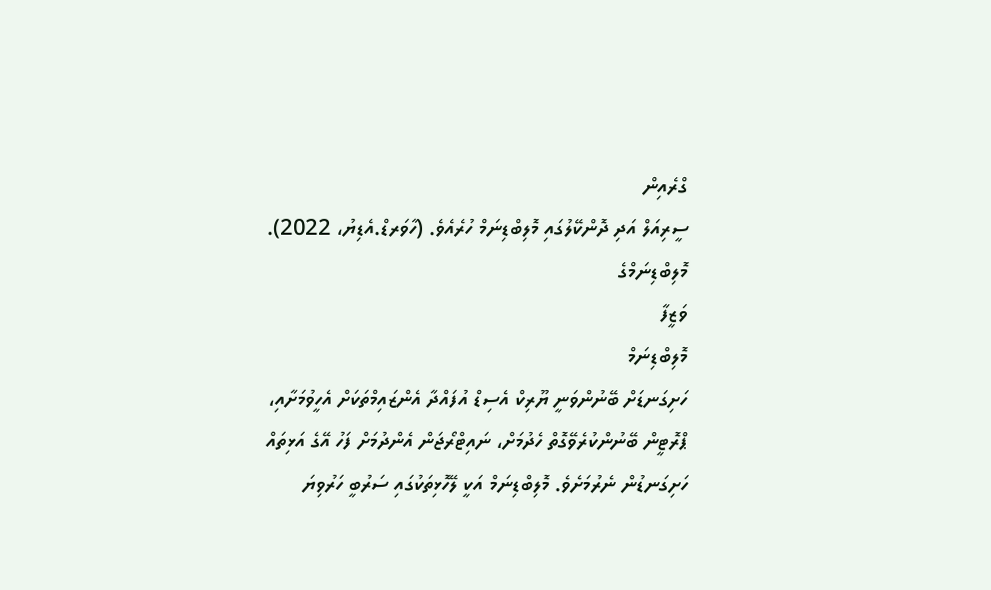ގްރެއިން
ސީރިއަލް އަދި ދޮންކޭލުގައި މޮލިބްޑިނަމް ހުރެއެވެ. (ހާވަރޑް.އެޑިޔު، 2022).
މޮލިބްޑިނަމްގެ
ވަޒީފާ
މޮލިބްޑިނަމް
ހަށިގަނޑަށް ބޭނުންވަނީ ޔޫރިކް އެސިޑް އުފައްދާ އެންޒައިމްތަކަށް އެހީވުމަށާއި،
ޕްރޮޓީން ބޭނުންކުރެވޭގޮތް ހެދުމަށް، ނައިޓްރޯޖަން އެންދުމަށް ފަހު އޭގެ އަޅިތައް
ހަށިގަނޑުން ނެރުމަށެވެ. މޮލިބްޑިނަމް އަކީ ލޭހޮޅިތަކުގައި ސަރުބީ ހަރުވިޔަ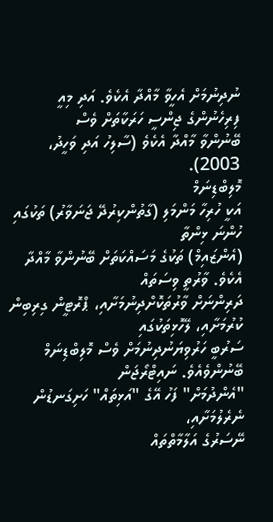ނުދިނުމަށް އެހީވާ މާއްދާ އެކެވެ. އަދި މިއީ ފިރިހެނުންގެ ޖިންސީ ހަރަކާތަށް ވެސް
ބޭނުންވާ މާއްދާ އެކެވެ (ސާލިހު އަދި ވަހީދު، 2003).
މޮލިބްޑިނަމް
އަކީ ހުރިހާ މަންމަލި (ގާތުންކިރުދޭ ޖަނަވާރު) ތަކުގައި ހުންނަ ޅިންތާ
(އެންޒައިމް) ތަކުގެ މަސައްކަތަށް ބޭނުންވާ މާއްދާ އެކެވެ. ވާރުތީ ވިސަތައް
ދަރިންނަށް ވާރުތަކޮށްދިނުމަށާއި، ޕްރޮޓީން ގިރިބިން ކުރުމަށާއި، ލޭހޮޅިތަކުގައި
ސަރުބީ ހަރުވިޔަނުދިނުމަށް ވެސް މޮލިބްޑިނަމް ބޭނުންވެއެވެ. ނައިޓްރޯޖަން
"އެންދުމަށް" ފަހު އޭގެ "އަޅިތައް" ހަށިގަނޑުން ނެރެލުމަށާއި،
ނޭސަރުގެ އަލާމާތްތައް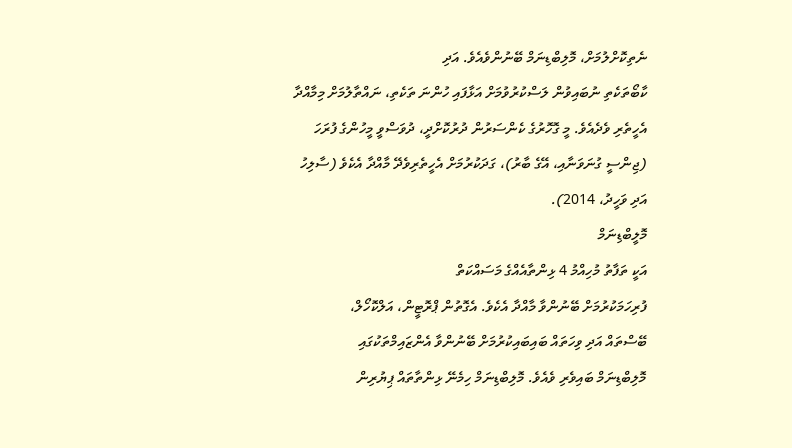ނެތިކޮށްލުމަށް، މޮލިބްޑިނަމް ބޭނުންވެއެވެ. އަދި
ކާބޯތަކެތި ނުބައިވުން ލަސްކުރުވުމަށް އަޅާފައި ހުންނަ ތަކެތި، ނައްތާލުމަށް މިމާއްދާ
އެހީތެރި ވެދެއެވެ. މީ ގޮހޮރުގެ ކެންސަރުން ދުރުކޮށްދީ، ދުވަސްވީ މީހުންގެ ފުރަހަ
(ޖިންސީ ގުނަވަނާއި، އޭގެ ބާރު)، ގަދަކުރުމަށް އެހީތެރިވެދޭ މާއްދާ އެކެވެ (ސާލިހު
އަދި ވަހީދު، 2014).
މޮލީބްޑިނަމް
އަކީ ތަފާތު މުހިއްމު 4 ޅިންތާއެއްގެ މަސައްކަތް
ފުރިހަމަކުރުމަށް ބޭނުންވާ މާއްދާ އެކެވެ. އެގޮތުން ޕްރޮޓީން، އަލްކޮހޯލް،
ބޭސްތައް އަދި ވިހަތައް ބައިބައިކުރުމަށް ބޭނުންވާ އެންޒައިމްތަކުގައި
މޮލިބްޑިނަމް ބައިވެރި ވެއެވެ. މޮލިބްޑިނަމް ހިމެނޭ ޅިންތާތައް ޕިޔުރިން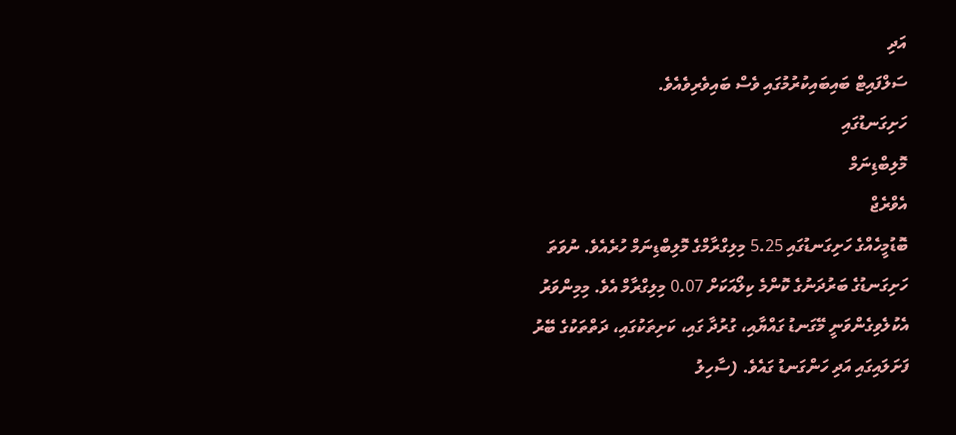އަދި
ސަލްފައިޓް ބައިބައިކުރުމުގައި ވެސް ބައިވެރިވެއެވެ.
ހަށިގަނޑުގައި
މޮލިބްޑިނަމް
އެވްރެޖް
ބޮޑުމީހެއްގެ ހަށިގަނޑުގައި 5.25 މިލިގްރާމްގެ މޮލިބްޑިނަމް ހުރެއެވެ. ނުވަތަ
ހަށިގަނޑުގެ ބަރުދަނުގެ ކޮންމެ ކިލޯއަކަށް 0.07 މިލިގްރާމް އެވެ. މިމިންވަރު
އެކުލެވިގެންވަނީ މޭގަނޑު ގައްޔާއި، ގުރުދާ ގައި، ކަށިތަކުގައި، ދަތްތަކުގެ ބޭރު
ފަށަލައިގައި އަދި ހަންގަނޑު ގައެވެ. (ސާހިލު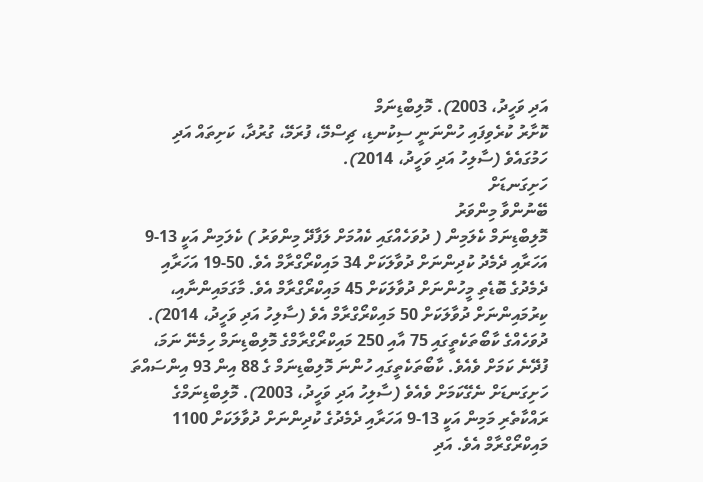އަދި ވަހީދު، 2003). މޮލިބްޑިނަމް
ކޮށާރު ކުރެވިފައި ހުންނަނީ ސިކުނޑި، ޗިސްމޭ، ފުރަމޭ، ގުރުދާ، ކަށިތައް އަދި
ހަމުގައެވެ (ސާލިހު އަދި ވަހީދު، 2014).
ހަށިގަނޑަށް
ބޭނުންވާ މިންވަރު
މޮލިބްޑިނަމް ކެލަމިން ( ދުވަހެއްގައި ކެއުމަށް ލަފާދޭ މިންވަރު ) ކެލަމިން އަކީ 13-9 އަހަރާއި ދެމެދު ކުދިންނަށް ދުވާލަކަށް 34 މައިކްރޯގްރާމް އެވެ. 50-19 އަހަރާއި ދެމެދުގެ ބޮޑެތި މީހުންނަށް ދުވާލަކަށް 45 މައިކްރޯގްރާމް އެވެ. މާގަމައިންނާއި، ކިރުމައިންނަށް ދުވާލަކަށް 50 މައިކްރޯގްރާމް އެވެ (ސާލިހު އަދި ވަހީދު، 2014). ދުވަހެއްގެ ކާބޯތަކެތީގައި 75 އާއި 250 މައިކްރޯގްރާމްގެ މޮލިބްޑިނަމް ހިމެނޭ ނަމަ، ފުދޭނެ ކަމަށް ވެއެވެ. ކާބޯތަކެތީގައި ހުންނަ މޮލިބްޑިނަމް ގެ 88 އިން 93 އިންސައްތަ ހަށިގަނޑަށް ނެގޭކަމަށް ވެއެވެ (ސާލިހު އަދި ވަހީދު، 2003). މޮލިބްޑިނަމްގެ ރައްކާތެރި މަމިން އަކީ 13-9 އަހަރާއި ދެމެދުގެ ކުދިންނަށް ދުވާލަކަށް 1100 މައިކްރޯގްރާމް އެވެ. އަދި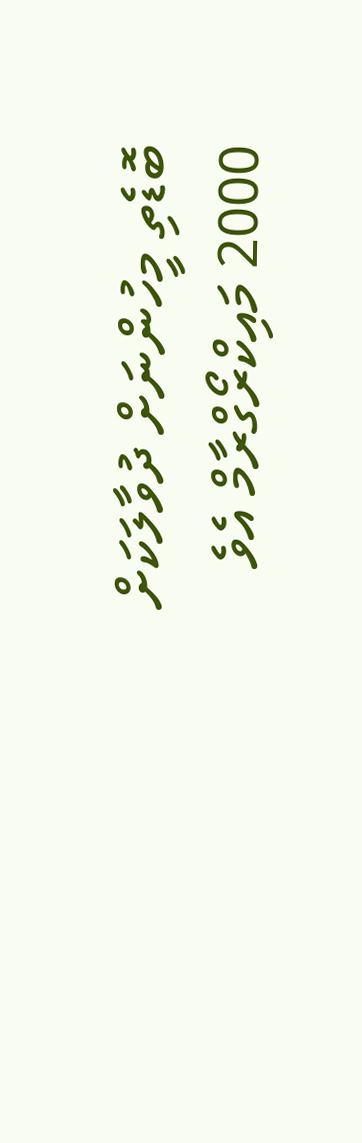ބޮޑެތި މީހުންނަށް ދުވާލަކަށް 2000 މައިކްރޯގްރާމް އެވެ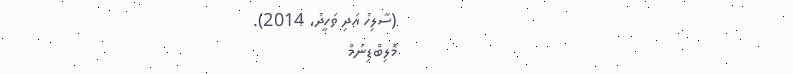(ސާލިހު އަދި ވަހީދު، 2014).
މޮލިބްޑިނަމް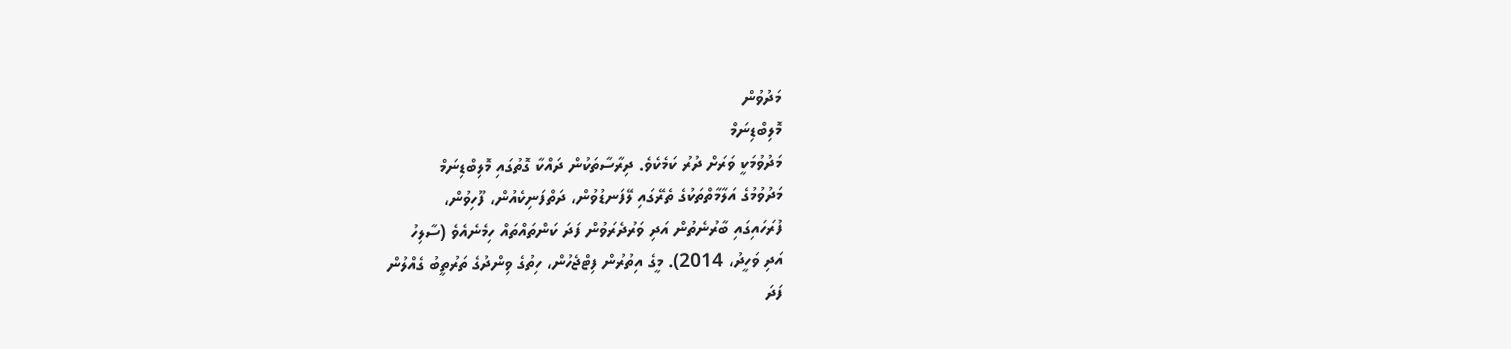މަދުވުން
މޮލިބްޑިނަމް
މަދުވުމަކީ ވަރަށް ދުރު ކަމެކެވެ. ދިރާސާތަކުން ދައްކާ ގޮތުގައި މޮލިބްޑިނަމް
މަދުވުމުގެ އަލާމާތްތަކުގެ ތެރޭގައި ލޭފަނޑުވުން، ދަތްފަނިކެއުން، ފޫހިވުން،
ފުރަހައިގައި ބާރުނެތުން އަދި ވަރުދެރަވުން ފަދަ ކަންތައްތައް ހިމެނެއެވެ (ސާލިހު
އަދި ވަހީދު، 2014). މީގެ އިތުރުން ފިޓްޖެހުން، ހިތުގެ ވިންދުގެ ތަރުތީބު ގެއްލުން
ފަދަ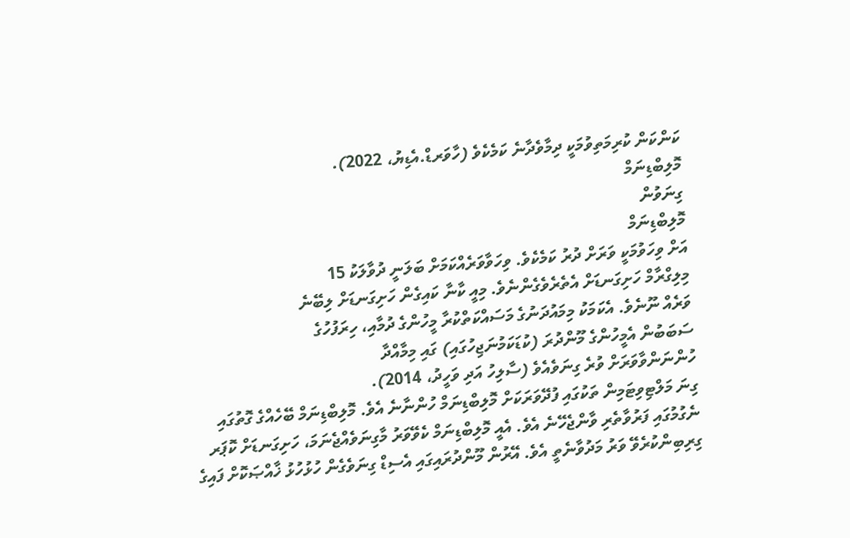ކަންކަން ކުރިމަތިވުމަކީ ދިމާވެދާނެ ކަމެކެވެ (ހާވަރޑް.އެޑިޔު، 2022).
މޮލިބްޑިނަމް
ގިނަވުން
މޮލިބްޑިނަމް
އަށް ވިހަވުމަކީ ވަރަށް ދުރު ކަމެކެވެ. ވިހަވާވަރެއްކަމަށް ބަލަނީ ދުވާލަކު 15
މިލިގްރާމް ހަށިގަނޑަށް އެތެރެވެގެންނެވެ. މިއީ ކާނާ ކައިގެން ހަށިގަނޑަށް ލިބޭނެ
ވަރެއް ނޫނެވެ. އެކަމަކު މިމައުދަނުގެ މަސައްކަތްކުރާ މީހުންގެ ދުމާއި، ހިރަފުހުގެ
ސަބަބުން އެމީހުންގެ މޫންދުރަ (ކުޑަކަމުނަޖިހުގައި) ގައި މިމާއްދާ
ހުންނަންވާވަރަށް ވުރެ ގިނަވެއެވެ (ސާލިހު އަދި ވަހީދު، 2014).
ގިނަ މަލްޓިވިޓަމިން ތަކުގައި ފުދޭވަރަކަށް މޮލިބްޑިނަމް ހުންނާނެ އެވެ. މޮލިބްޑިނަމް ބޭހެއްގެ ގޮތުގައި ނެގުމުގައި ފަރުވާތެރި ވާންޖެހޭނެ އެވެ. އެއީ މޮލިބްޑިނަމް ކެވޭވަރު މާގިނަވެއްޖެނަމަ، ހަށިގަނޑަށް ކޮޕަރ ގިރިބިންކުރެވޭ ވަރު މަދުވާނެތީ އެވެ. އޭރުން މޫންދުރައިގައި އެސިޑް ގިނަވެގެން ހުޅުހުޅު ޚާއްޞަކޮށް ފައިގެ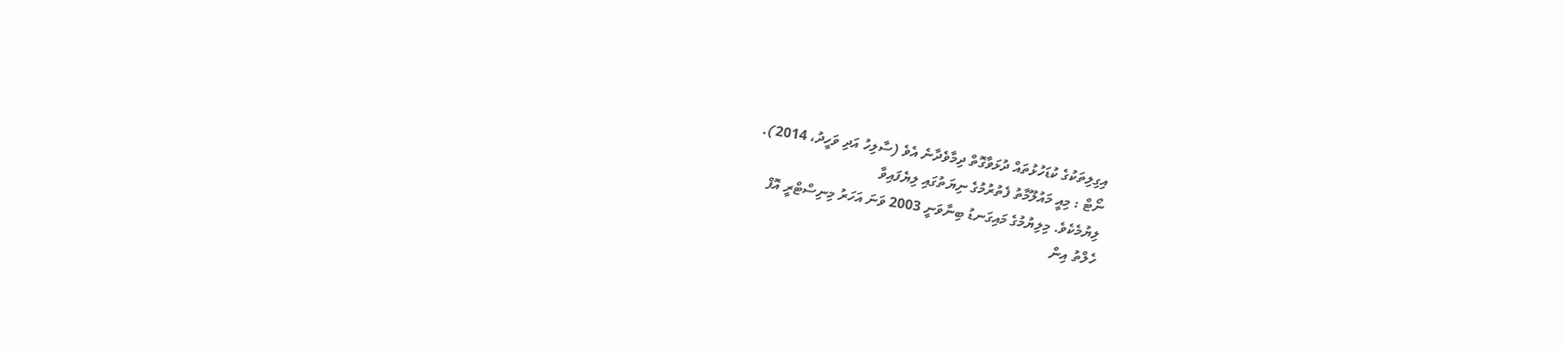އިގިލިތަކުގެ ކުޑަހުޅުތައް ދުޅަވާގޮތް ދިމާވެދާނެ އެވެ (ސާލިހު އަދި ވަހީދު، 2014).
ނޯޓް : މިއީ މައުލޫމާތު ފެތުރުމުގެ ނިޔަތުގައި ލިޔެފައިވާ
ލިޔުމެކެވެ. މިލިޔުމުގެ މައިގަނޑު ބިނާވަނީ 2003 ވަނަ އަހަރު މިނިސްޓްރީ އޮފް
ހެލްތު އިން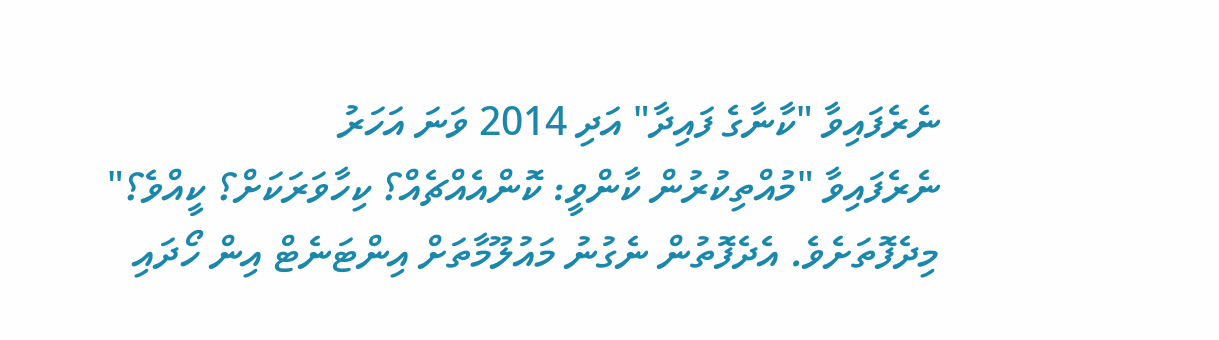ނެރެފައިވާ "ކާނާގެ ފައިދާ" އަދި 2014 ވަނަ އަހަރު
ނެރެފައިވާ "މުއްތިކުރުން ކާންވީ: ކޮންއެއްޗެއް؟ ކިހާވަރަކަށް؟ ކީއްވެ؟"
މިދެފޮތަށެވެ. އެދެފޮތުން ނެގުނު މައުލޫމާތަށް އިންޓަނެޓް އިން ހޯދައި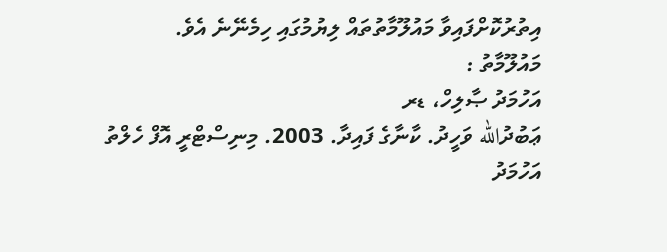އިތުރުކޮށްފައިވާ މައުލޫމާތުތައް ލިޔުމުގައި ހިމެނޭނެ އެވެ.
މައުލޫމާތު :
އަހުމަދު ޞާލިހް، ޑރ
ޢަބުދުالله ވަހީދު. ކާނާގެ ފައިދާ. 2003. މިނިސްޓްރީ އޮފް ހެލްތު
އަހުމަދު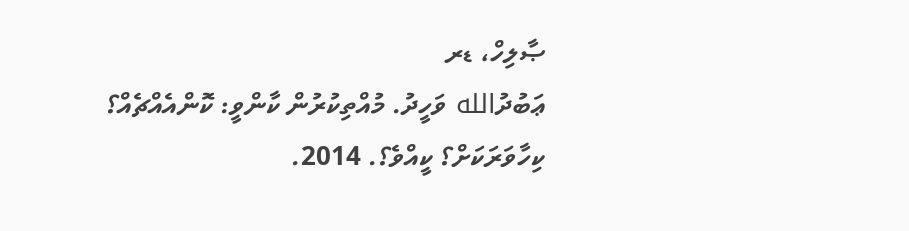ޞާލިހް، ޑރ
ޢަބުދުالله ވަހީދު. މުއްތިކުރުން ކާންވީ: ކޮންއެއްޗެއް؟ ކިހާވަރަކަށް؟ ކީއްވެ؟. 2014.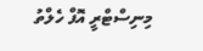މިނިސްޓްރީ އޮފް ހެލްތު